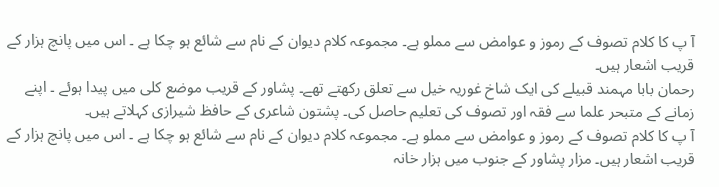آ پ کا کلام تصوف کے رموز و عوامض سے مملو ہے۔ مجموعہ کلام دیوان کے نام سے شائع ہو چکا ہے ۔ اس میں پانچ ہزار کے قریب اشعار ہیں۔
رحمان بابا مہمند قبیلے کی ایک شاخ غوریہ خیل سے تعلق رکھتے تھے۔ پشاور کے قریب موضع کلی میں پیدا ہوئے ۔ اپنے زمانے کے متبحر علما سے فقہ اور تصوف کی تعلیم حاصل کی۔ پشتون شاعری کے حافظ شیرازی کہلاتے ہیں۔
آ پ کا کلام تصوف کے رموز و عوامض سے مملو ہے۔ مجموعہ کلام دیوان کے نام سے شائع ہو چکا ہے ۔ اس میں پانچ ہزار کے قریب اشعار ہیں۔ مزار پشاور کے جنوب میں ہزار خانہ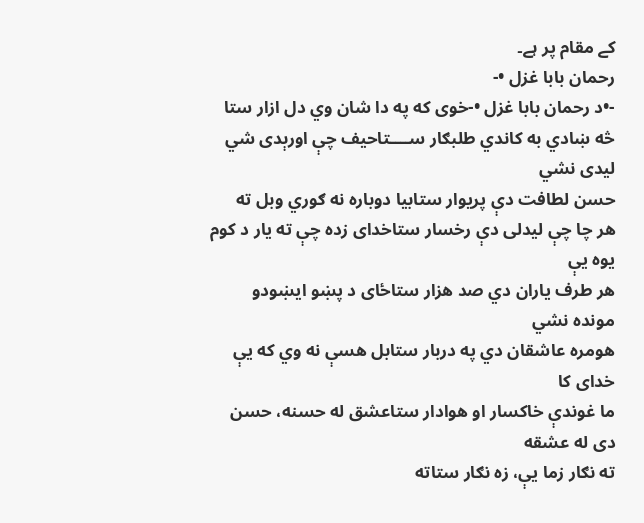کے مقام پر ہے۔
رحمان بابا غزل •-
-•د رحمان بابا غزل •-خوی که په دا شان وي دل ازار ستا
څه ښادي به کاندي طلبګار ســــتاحيف چې اورېدی شي ليدی نشي
حسن لطافت دې پريوار ستابيا دوباره نه ګوري وبل ته
هر چا چې ليدلی دې رخسار ستاخدای زده چې ته يار د کوم يوه يې
هر طرف ياران دي صد هزار ستاځای د پښو ايښودو مونده نشي
هومره عاشقان دي په دربار ستابل هسې نه وي که يې خدای کا
ما غوندې خاکسار او هوادار ستاعشق له حسنه، حسن دی له عشقه
ته نګار زما يې، زه نګار ستاته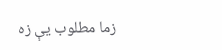زما مطلوب يې زه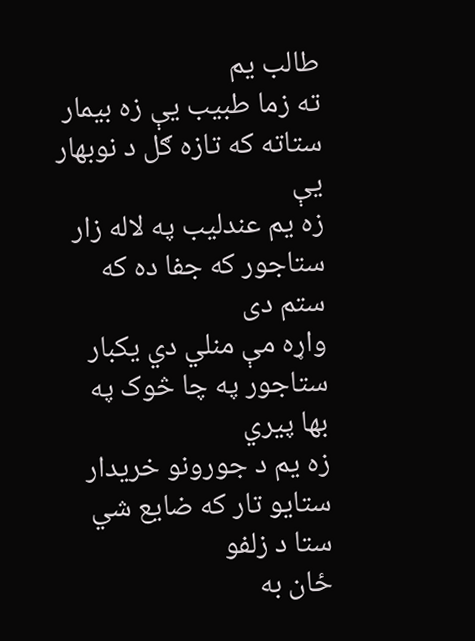طالب يم
ته زما طبيب يې زه بيمار ستاته که تازه ګل د نوبهار يې
زه يم عندليب په لاله زار ستاجور که جفا ده که ستم دی
واړه مې منلي دي يکبار ستاجور په چا څوک په بها پيري
زه يم د جورونو خريدار ستايو تار که ضايع شي ستا د زلفو
ځان به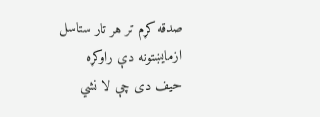صدقه کړم تر هر تار ستاسل ازمايښتونه دې راوکړه
حيف دی چې لا نشي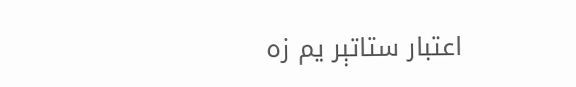اعتبار ستاتېر يم زه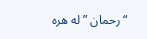“رحمان ” له هره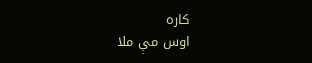کاره
اوس مې ملا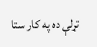تړلې ده په کار ستا